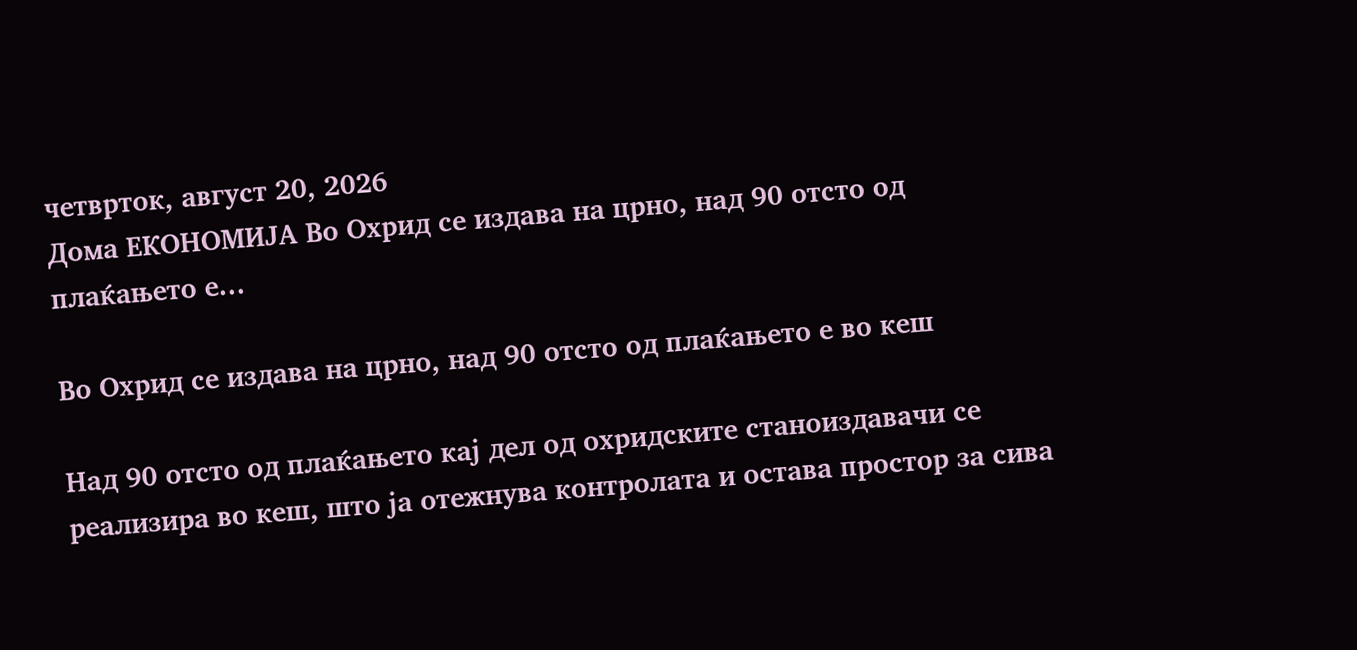четврток, август 20, 2026
Дома ЕКОНОМИЈА Во Охрид се издава на црно, над 90 отсто од плаќањето е...

Во Охрид се издава на црно, над 90 отсто од плаќањето е во кеш

Над 90 отсто од плаќањето кај дел од охридските станоиздавачи се реализира во кеш, што ја отежнува контролата и остава простор за сива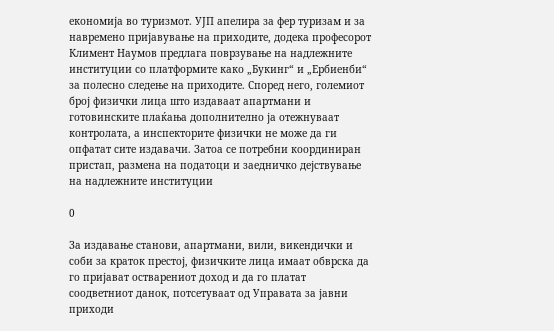економија во туризмот. УЈП апелира за фер туризам и за навремено пријавување на приходите, додека професорот Климент Наумов предлага поврзување на надлежните институции со платформите како „Букинг“ и „Ербиенби“ за полесно следење на приходите. Според него, големиот број физички лица што издаваат апартмани и готовинските плаќања дополнително ја отежнуваат контролата, а инспекторите физички не може да ги опфатат сите издавачи. Затоа се потребни координиран пристап, размена на податоци и заедничко дејствување на надлежните институции

0

За издавање станови, апартмани, вили, викендички и соби за краток престој, физичките лица имаат обврска да го пријават остварениот доход и да го платат соодветниот данок, потсетуваат од Управата за јавни приходи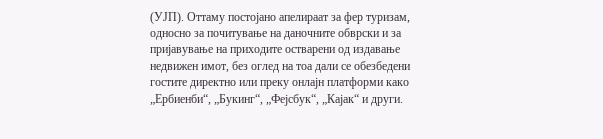(УЈП). Оттаму постојано апелираат за фер туризам, односно за почитување на даночните обврски и за пријавување на приходите остварени од издавање недвижен имот, без оглед на тоа дали се обезбедени гостите директно или преку онлајн платформи како „Ербиенби“, „Букинг“, „Фејсбук“, „Кајак“ и други.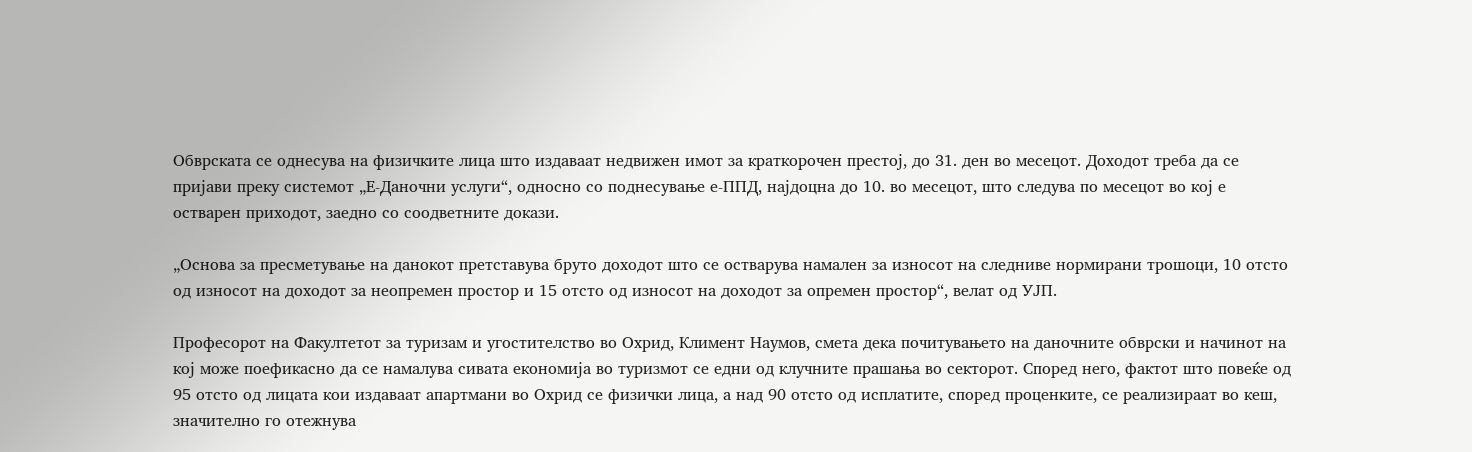Обврската се однесува на физичките лица што издаваат недвижен имот за краткорочен престој, до 31. ден во месецот. Доходот треба да се пријави преку системот „Е-Даночни услуги“, односно со поднесување е-ППД, најдоцна до 10. во месецот, што следува по месецот во кој е остварен приходот, заедно со соодветните докази.

„Основа за пресметување на данокот претставува бруто доходот што се остварува намален за износот на следниве нормирани трошоци, 10 отсто од износот на доходот за неопремен простор и 15 отсто од износот на доходот за опремен простор“, велат од УЈП.

Професорот на Факултетот за туризам и угостителство во Охрид, Климент Наумов, смета дека почитувањето на даночните обврски и начинот на кој може поефикасно да се намалува сивата економија во туризмот се едни од клучните прашања во секторот. Според него, фактот што повеќе од 95 отсто од лицата кои издаваат апартмани во Охрид се физички лица, а над 90 отсто од исплатите, според проценките, се реализираат во кеш, значително го отежнува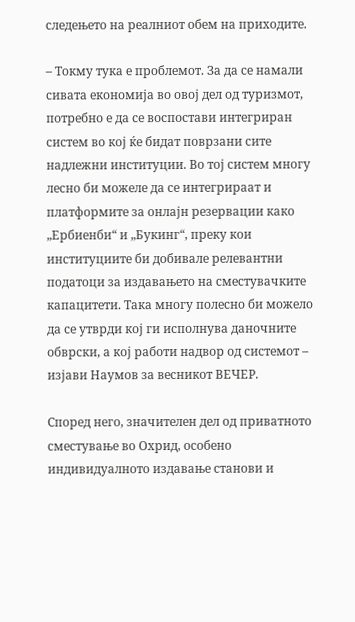следењето на реалниот обем на приходите.

– Токму тука е проблемот. За да се намали сивата економија во овој дел од туризмот, потребно е да се воспостави интегриран систем во кој ќе бидат поврзани сите надлежни институции. Во тој систем многу лесно би можеле да се интегрираат и платформите за онлајн резервации како „Ербиенби“ и „Букинг“, преку кои институциите би добивале релевантни податоци за издавањето на сместувачките капацитети. Така многу полесно би можело да се утврди кој ги исполнува даночните обврски, а кој работи надвор од системот – изјави Наумов за весникот ВЕЧЕР.

Според него, значителен дел од приватното сместување во Охрид, особено индивидуалното издавање станови и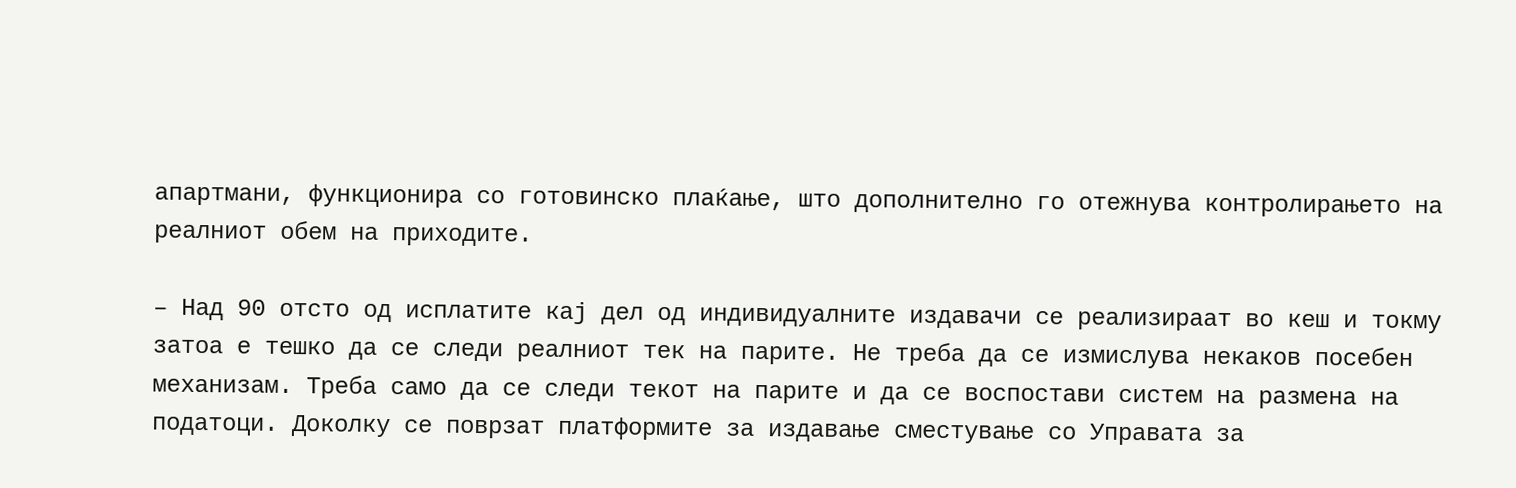апартмани, функционира со готовинско плаќање, што дополнително го отежнува контролирањето на реалниот обем на приходите.

– Над 90 отсто од исплатите кај дел од индивидуалните издавачи се реализираат во кеш и токму затоа е тешко да се следи реалниот тек на парите. Не треба да се измислува некаков посебен механизам. Треба само да се следи текот на парите и да се воспостави систем на размена на податоци. Доколку се поврзат платформите за издавање сместување со Управата за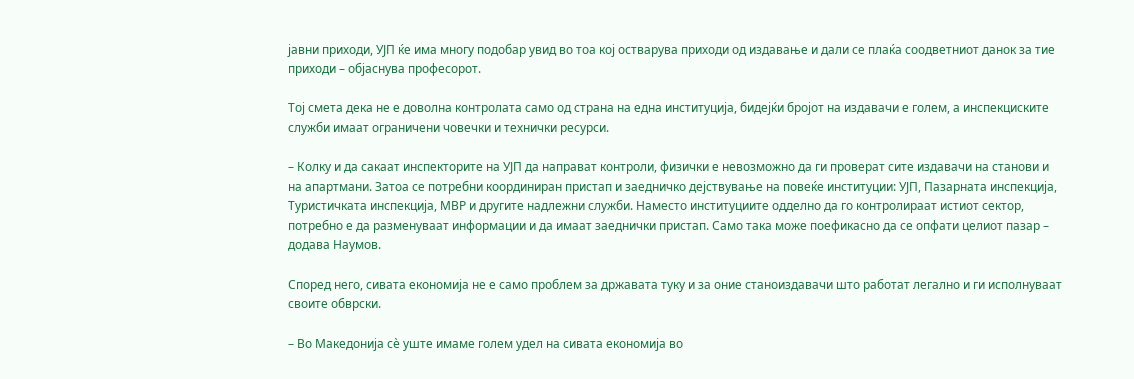јавни приходи, УЈП ќе има многу подобар увид во тоа кој остварува приходи од издавање и дали се плаќа соодветниот данок за тие приходи – објаснува професорот.

Тој смета дека не е доволна контролата само од страна на една институција, бидејќи бројот на издавачи е голем, а инспекциските служби имаат ограничени човечки и технички ресурси.

– Колку и да сакаат инспекторите на УЈП да направат контроли, физички е невозможно да ги проверат сите издавачи на станови и на апартмани. Затоа се потребни координиран пристап и заедничко дејствување на повеќе институции: УЈП, Пазарната инспекција, Туристичката инспекција, МВР и другите надлежни служби. Наместо институциите одделно да го контролираат истиот сектор, потребно е да разменуваат информации и да имаат заеднички пристап. Само така може поефикасно да се опфати целиот пазар – додава Наумов.

Според него, сивата економија не е само проблем за државата туку и за оние станоиздавачи што работат легално и ги исполнуваат своите обврски.

– Во Македонија сè уште имаме голем удел на сивата економија во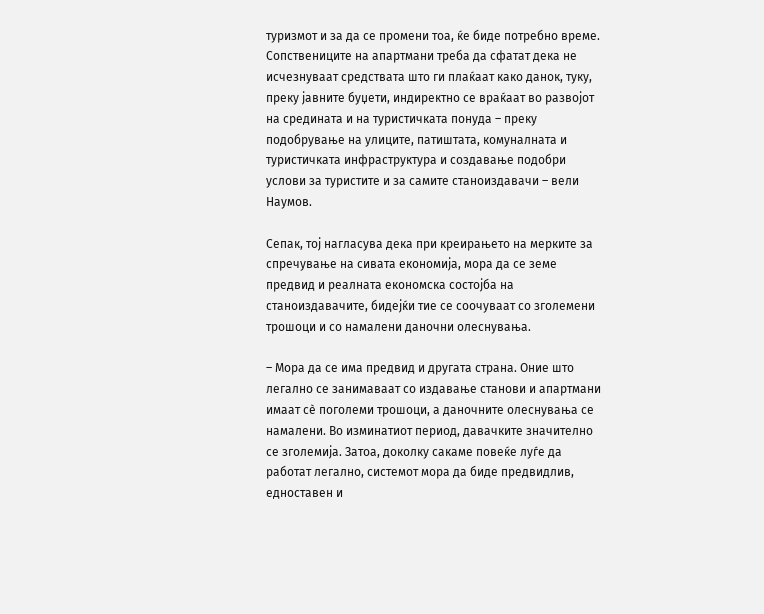туризмот и за да се промени тоа, ќе биде потребно време. Сопствениците на апартмани треба да сфатат дека не исчезнуваат средствата што ги плаќаат како данок, туку, преку јавните буџети, индиректно се враќаат во развојот на средината и на туристичката понуда – преку подобрување на улиците, патиштата, комуналната и туристичката инфраструктура и создавање подобри услови за туристите и за самите станоиздавачи – вели Наумов.

Сепак, тој нагласува дека при креирањето на мерките за спречување на сивата економија, мора да се земе предвид и реалната економска состојба на станоиздавачите, бидејќи тие се соочуваат со зголемени трошоци и со намалени даночни олеснувања.

– Мора да се има предвид и другата страна. Оние што легално се занимаваат со издавање станови и апартмани имаат сè поголеми трошоци, а даночните олеснувања се намалени. Во изминатиот период, давачките значително се зголемија. Затоа, доколку сакаме повеќе луѓе да работат легално, системот мора да биде предвидлив, едноставен и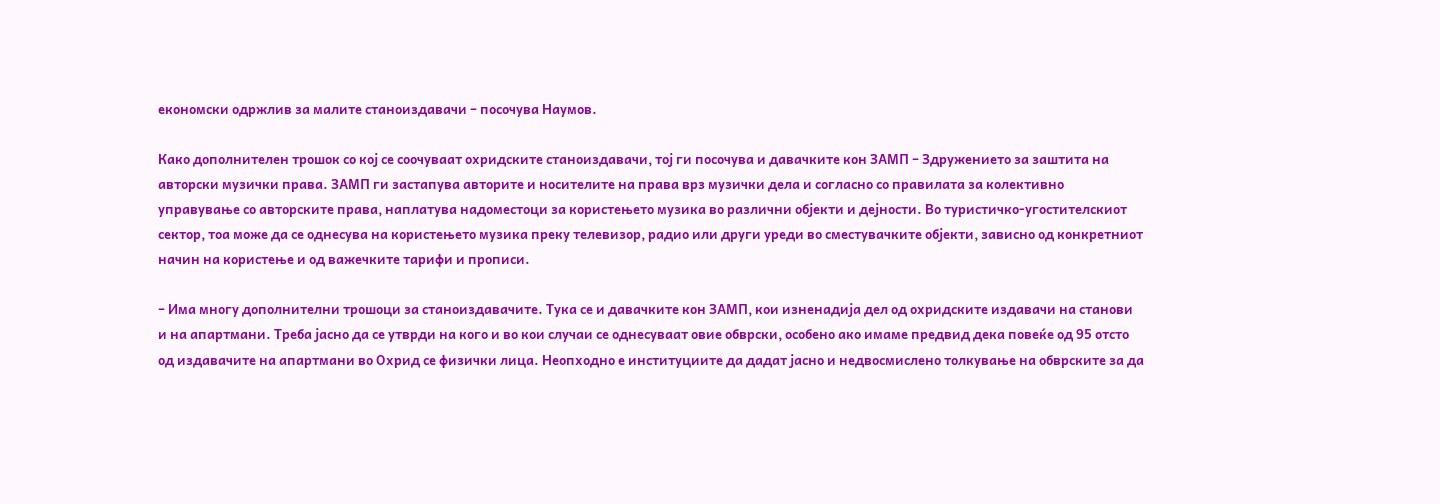економски одржлив за малите станоиздавачи – посочува Наумов.

Како дополнителен трошок со кој се соочуваат охридските станоиздавачи, тој ги посочува и давачките кон ЗАМП – Здружението за заштита на авторски музички права. ЗАМП ги застапува авторите и носителите на права врз музички дела и согласно со правилата за колективно управување со авторските права, наплатува надоместоци за користењето музика во различни објекти и дејности. Во туристичко-угостителскиот сектор, тоа може да се однесува на користењето музика преку телевизор, радио или други уреди во сместувачките објекти, зависно од конкретниот начин на користење и од важечките тарифи и прописи.

– Има многу дополнителни трошоци за станоиздавачите. Тука се и давачките кон ЗАМП, кои изненадија дел од охридските издавачи на станови и на апартмани. Треба јасно да се утврди на кого и во кои случаи се однесуваат овие обврски, особено ако имаме предвид дека повеќе од 95 отсто од издавачите на апартмани во Охрид се физички лица. Неопходно е институциите да дадат јасно и недвосмислено толкување на обврските за да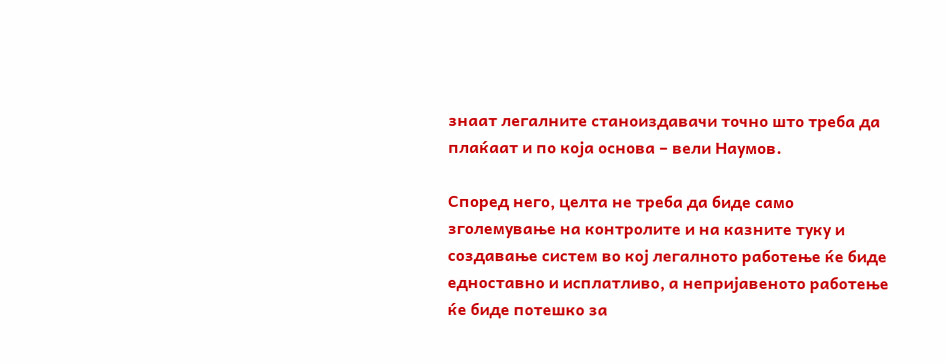знаат легалните станоиздавачи точно што треба да плаќаат и по која основа – вели Наумов.

Според него, целта не треба да биде само зголемување на контролите и на казните туку и создавање систем во кој легалното работење ќе биде едноставно и исплатливо, а непријавеното работење ќе биде потешко за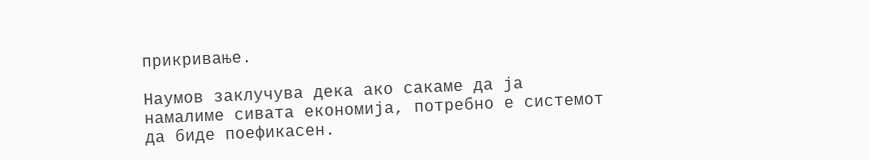прикривање.

Наумов заклучува дека ако сакаме да ја намалиме сивата економија, потребно е системот да биде поефикасен.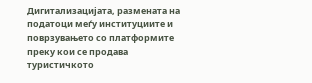Дигитализацијата, размената на податоци меѓу институциите и поврзувањето со платформите преку кои се продава туристичкото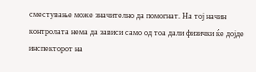сместување може значително да помогнат. На тој начин контролата нема да зависи само од тоа дали физички ќе дојде инспекторот на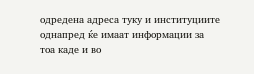одредена адреса туку и институциите однапред ќе имаат информации за тоа каде и во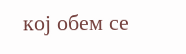кој обем се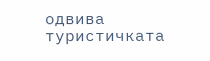одвива туристичката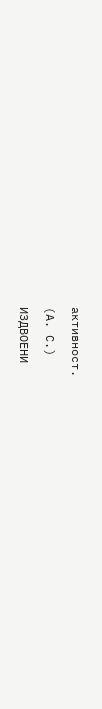активност.

(А. С.)

ИЗДВОЕНИ